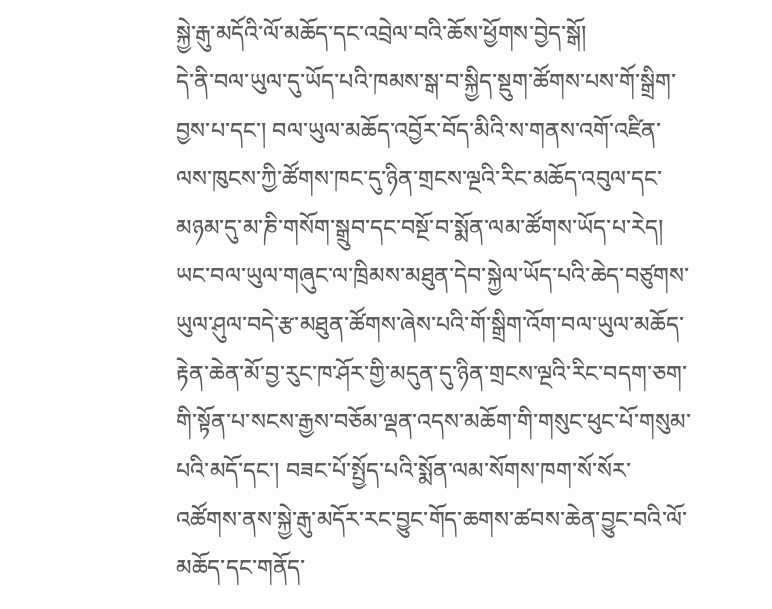སྐྱེ་རྒུ་མདོའི་ལོ་མཆོད་དང་འབྲེལ་བའི་ཆོས་ཕྱོགས་བྱེད་སྒོ།
དེ་ནི་བལ་ཡུལ་དུ་ཡོད་པའི་ཁམས་སྒ་བ་སྐྱིད་སྡུག་ཚོགས་པས་གོ་སྒྲིག་བྱས་པ་དང་། བལ་ཡུལ་མཆོད་འབྱོར་བོད་མིའི་ས་གནས་འགོ་འཛིན་ལས་ཁུངས་ཀྱི་ཚོགས་ཁང་དུ་ཉིན་གྲངས་ལྔའི་རིང་མཆོད་འབུལ་དང་མཉམ་དུ་མ་ཎི་གསོག་སྒྲུབ་དང་བསྔོ་བ་སྨོན་ལམ་ཚོགས་ཡོད་པ་རེད།
ཡང་བལ་ཡུལ་གཞུང་ལ་ཁྲིམས་མཐུན་དེབ་སྐྱེལ་ཡོད་པའི་ཆེད་བཙུགས་ཡུལ་ཤུལ་བདེ་རྩ་མཐུན་ཚོགས་ཞེས་པའི་གོ་སྒྲིག་འོག་བལ་ཡུལ་མཆོད་རྟེན་ཆེན་མོ་བྱ་རུང་ཁ་ཤོར་གྱི་མདུན་དུ་ཉིན་གྲངས་ལྔའི་རིང་བདག་ཅག་གི་སྟོན་པ་སངས་རྒྱས་བཅོམ་ལྡན་འདས་མཆོག་གི་གསུང་ཕུང་པོ་གསུམ་པའི་མདོ་དང་། བཟང་པོ་སྤྱོད་པའི་སྨོན་ལམ་སོགས་ཁག་སོ་སོར་འཚོགས་ནས་སྐྱེ་རྒུ་མདོར་རང་བྱུང་གོད་ཆགས་ཚབས་ཆེན་བྱུང་བའི་ལོ་མཆོད་དང་གནོད་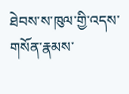ཐེབས་ས་ཁུལ་གྱི་འདས་གསོན་རྣམས་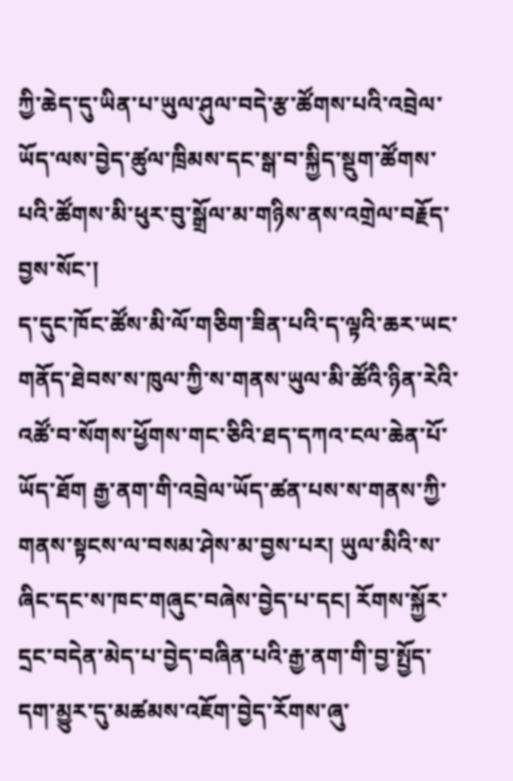ཀྱི་ཆེད་དུ་ཡིན་པ་ཡུལ་ཤུལ་བདེ་རྩ་ཚོགས་པའི་འབྲེལ་ཡོད་ལས་བྱེད་ཚུལ་ཁྲིམས་དང་སྒ་བ་སྐྱིད་སྡུག་ཚོགས་པའི་ཚོགས་མི་ཕུར་བུ་སྒྲོལ་མ་གཉིས་ནས་འགྲེལ་བརྗོད་བྱས་སོང་།
ད་དུང་ཁོང་ཚོས་མི་ལོ་གཅིག་ཟིན་པའི་ད་ལྟའི་ཆར་ཡང་གནོད་ཐེབས་ས་ཁུལ་ཀྱི་ས་གནས་ཡུལ་མི་ཚོའི་ཉིན་རེའི་འཚོ་བ་སོགས་ཕྱོགས་གང་ཅིའི་ཐད་དཀའ་ངལ་ཆེན་པོ་ཡོད་ཐོག རྒྱ་ནག་གི་འབྲེལ་ཡོད་ཚན་པས་ས་གནས་ཀྱི་གནས་སྟངས་ལ་བསམ་ཤེས་མ་བྱས་པར། ཡུལ་མིའི་ས་ཞིང་དང་ས་ཁང་གཞུང་བཞེས་བྱེད་པ་དང། རོགས་སྐྱོར་དྲང་བདེན་མེད་པ་བྱེད་བཞིན་པའི་རྒྱ་ནག་གི་བྱ་སྤྱོད་དག་མྱུར་དུ་མཚམས་འཇོག་བྱེད་རོགས་ཞུ་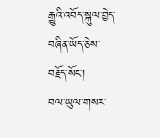རྒྱུའི་འབོད་སྐུལ་བྱེད་བཞིན་ཡོད་ཅེས་བརྗོད་སོང་།
བལ་ཡུལ་གསར་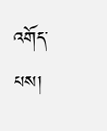འགོད་པས།